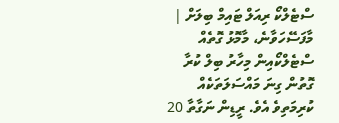ސްޓެލްކޯ ރިއަލް ޓައިމް ބިލަށް | މާފަސޭހަވާނެ، މާމޮޅު ގޮތެއް
ސްޓެލްކޯއިން މިހާރު ބިލް ކުރާ ގޮތުން ގިނަ މައްސަލަތަކެއް ކުރިމަތިވެ އެވެ. ރީޑިން ނަގާތާ 20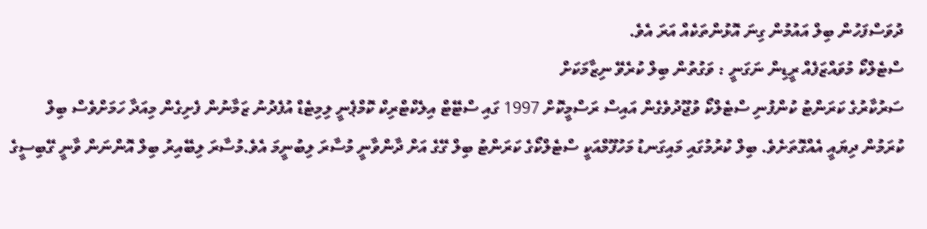ދުވަސްފަހުން ބިލް އައުމުން ގިނަ އޮޅުންތަކެއް އަރަ އެވެ.
ސްޓެލްކޯ މުވައްޒަފެއް ރީޑިން ނަގަނީ : ވަގުތުން ބިލް ކުރެވޭ ނިޒާމަކަށް
ސަރުކާރުގެ ކަރަންޓު ކުންފުނި ސްޓެލްކޯ ވުޖޫދުވެގެން އައިސް ރަސްމީކޮށް 1997 ގައި ސްޓޭޓް އިލެކްޓްރިކް ކޮމްޕެނީ ލިމިޓެޑް އުފެދުނު ޒަމާނުން ފެށިގެން މިއަދާ ހަމަށްވެސް ބިލް ކުރަމުން ދިޔައީ އެއްގޮތަށެވެ. ބިލް ކުރުމުގައި މައިގަނޑު މަހުފޫމްއަކީ ސްޓެލްކޯގެ ކަރަންޓު ބިލް ގޭގެ އަށް ދާންވާނީ މުސާރަ ލިބުނީމަ އެވެ.މުސާރަ ލިބޭއިރު ބިލް އޮންނަން ވާނީ ގޭބިސީގެ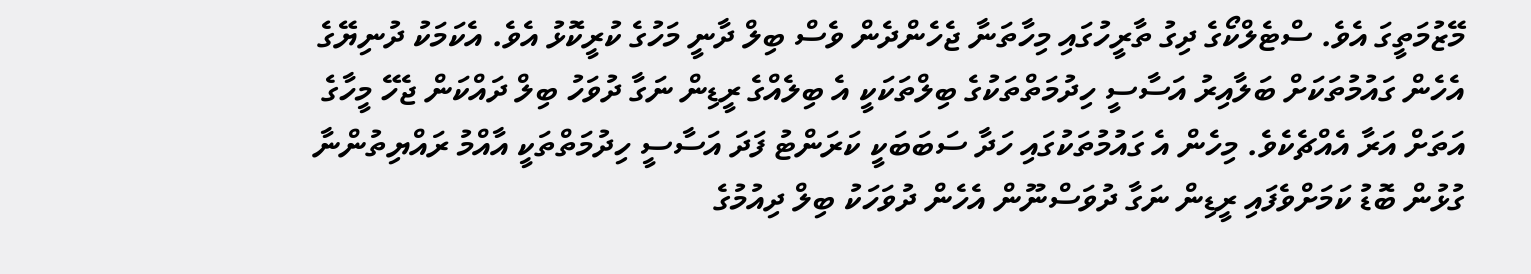މޭޒުމަތީގަ އެވެ. ސްޓެލްކޯގެ ދިގު ތާރީހުގައި މިހާތަނާ ޖެހެންދެން ވެސް ބިލް ދާނީ މަހުގެ ކުރީކޮޅު އެވެ. އެކަމަކު ދުނިޔޭގެ އެހެން ގައުމުތަކަށް ބަލާއިރު އަސާސީ ހިދުމަތްތަކުގެ ބިލްތަކަކީ އެ ބިލެއްގެ ރީޑިން ނަގާ ދުވަހު ބިލް ދައްކަން ޖެހޭ މީހާގެ އަތަށް އަރާ އެއްޗެކެވެ. މިހެން އެ ގައުމުތަކުގައި ހަދާ ސަބަބަކީ ކަރަންޓު ފަދަ އަސާސީ ހިދުމަތްތަކީ އާއްމު ރައްޔިތުންނާ ގުޅުން ބޮޑު ކަމަށްވެފައި ރީޑިން ނަގާ ދުވަސްނޫން އެހެން ދުވަހަކު ބިލް ދިއުމުގެ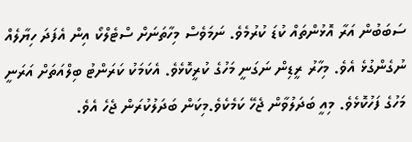ސަބަބުން އަރާ އޮޅުންތައް ކުޑަ ކުރުމެވެ. ނަމަވެސް މިހާތަނަށް ސްޓެލްކޯ އިން އެފަދަ ހިޔާލެއް ނުގެންގުޅެ އެވެ. މިހާރު ރީޑިން ނަގަނީ މަހުގެ ކުރީކޮޅެވެ. އެކަމަކު ކަރަންޓު ބިލްއަތަށް އަރަނީ މަހުގެ ފަހުކޮޅެވެ. މިއީ ބަދަލުވާން ޖެހޭ ކަމެކެވެ.މިކަން ބަދަލުކުރަން ޖެހެ އެވެ.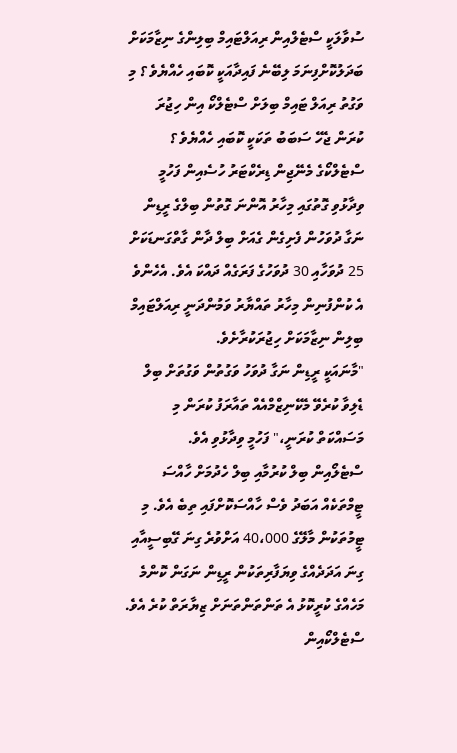ސުވާލަކީ ސްޓެލްއިން ރިއަލްޓައިމް ބިލިންގެ ނިޒާމަކަށް ބަދަލުކޮށްފިނަމަ ލިބޭނެ ފައިދާއަކީ ކޮބައި ހެއްޔެވެ ؟ މި ވަގުތު ރިއަލް ޓައިމް ބިލަށް ސްޓެލްކޯ އިން ހިޖުރަ ކުރަން ޖެހޭ ސަބަބު ތަކަކީ ކޮބައި ހެއްޔެވެ ؟
ސްޓެލްކޯގެ މެނޭޖިން ޑިރެކްޓަރު ހުސެއިން ފަހުމީ ވިދާޅުވި ގޮތުގައި މިހާރު އޮންނަ ގޮތުން ބިލްގެ ރީޑިން ނަގާ ދުވަހުން ފެށިގެން ގެއަށް ބިލް ދާން ގާތްގަނޑަކަށް 25 ދުވަހާއި 30 ދުވަހުގެ ފަރަގެއް ދައްކަ އެވެ. އެހެންވެ އެ ކުންފުނިން މިހާރު ތައްޔާރު ވަމުންދަނީ ރިއަލްޓައިމް ބިލިން ނިޒާމަކަށް ހިޖުރަކުރާށެވެ.
"މާނައަކީ ރީޑިން ނަގާ ދުވަހު ވަގުތުން ވަގުތަށް ބިލް ޑެލިވާ ކުރެވޭ މެކޭނިޒްމްއެއް ތައާރަފު ކުރަން މި މަސައްކަތް ކުރަނީ،" ފަހުމީ ވިދާޅުވި އެވެ.
ސްޓެލޯއިން ބިލް ކުރުމާއި ބިލް ހެދުމަށް ހާއްސަ ޓީމްތަކެއް އަބަދު ވެސް ހާއްސަކޮށްފައި ތިބެ އެވެ. މި ޓީމުތަކުން މާލޭގެ 40،000 އަށްވުރެ ގިނަ ގޭބިސީއާއި ގިނަ އަދަދެއްގެ ވިޔަފާރިތަކުން ރީޑިން ނަގަން ކޮންމެ މަހެއްގެ ކުރީކޮޅު އެ ތަންތަންތަނަށް ޒިޔާރަތް ކުރެ އެވެ. ސްޓެލްކޯއިން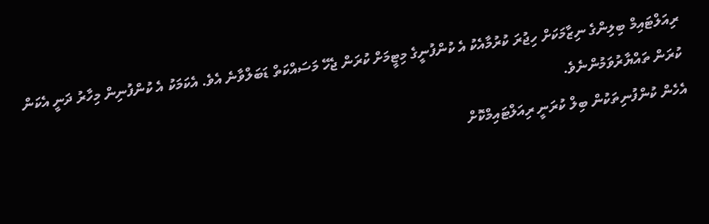ރިއަލްޓައިމް ބިލިންގެ ނިޒާމަކަށް ހިޖުރަ ކުރުމާއެކު އެ ކުންފުނީގެ މިޓީމަށް ކުރަން ޖެހޭ މަސައްކަތް ޑަބަލްވާނެ އެވެ. އެކަމަކު އެ ކުންފުނިން މިހާރު ދަނީ އެކަން ކުރަން ތައްޔާރުވަމުންނެވެ.
އެހެން ކުންފުނިތަކުން ބިލް ކުރަނީ ރިއަލްޓައިމްކޮށް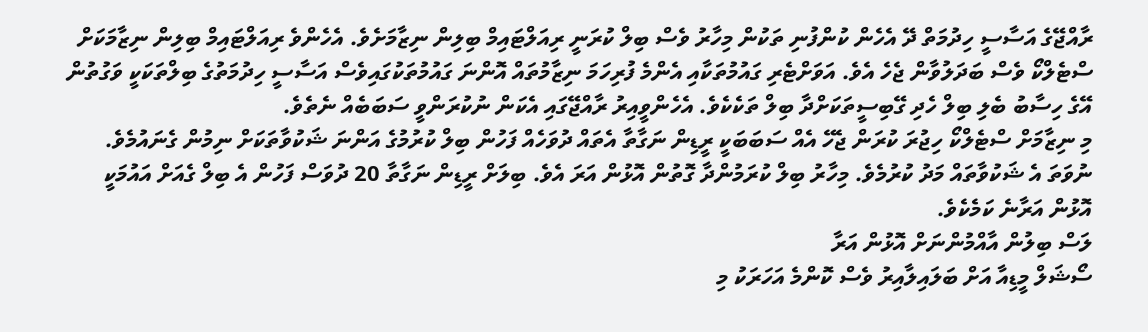ރާއްޖޭގެ އަސާސީ ހިދުމަތް ދޭ އެހެން ކުންފުނި ތަކުން މިހާރު ވެސް ބިލް ކުރަނީ ރިއަލްޓައިމް ބިލިން ނިޒާމަށެވެ. އެހެންވެ ރިއަލްޓައިމް ބިލިން ނިޒާމަކަށް ސްޓެލްކޯ ވެސް ބަދަލުވާން ޖެހެ އެވެ. އަވަށްޓެރި ގައުމުތަކާއި އެންމެ ފުރިހަމަ ނިޒާމުތައް އޮންނަ ގައުމުތަކުގައިވެސް އަސާސީ ހިދުމަތުގެ ބިލްތަކަކީ ވަގުތުން އޭގެ ހިސާބު ބެލި ބިލް ހެދި ގޭބިސީތަކަށްދާ ބިލް ތަކެކެވެ. އެހެންވީއިރު ރާއްޖޭގައި އެކަން ނުކުރަންވީ ސަބަބެއް ނެތެވެ.
މި ނިޒާމަށް ސްޓެލްކޯ ހިޖުރަ ކުރަން ޖެހޭ އެއް ސަބަބަކީ ރީޑިން ނަގާތާ އެތައް ދުވަހެއް ފަހުން ބިލް ކުރުމުގެ އަންނަ ޝަކުވާތަކަށް ނިމުން ގެނައުމެވެ. ނުވަތަ އެ ޝަކުވާތައް މަދު ކުރުމެވެ. މިހާރު ބިލް ކުރަމުންދާ ގޮތުން އޮޅުން އަރަ އެވެ. ބިލަށް ރީޑިން ނަގާތާ 20 ދުވަސް ފަހުން އެ ބިލް ގެއަށް އައުމަކީ އޮޅުން އަރާނެ ކަމެކެވެ.
ލަސް ބިލުން އާއްމުންނަށް އޮޅުން އަރާ
ސޯޝަލް މީޑިއާ އަށް ބަލައިލާއިރު ވެސް ކޮންމެ އަހަރަކު މި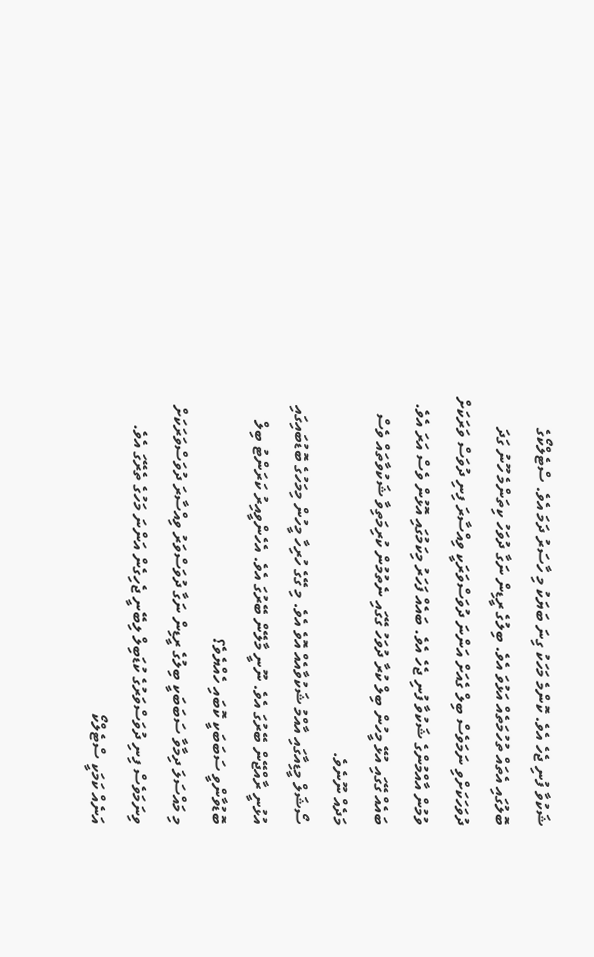ޝަކުވާ ފުނި ޖެހެ އެވެ. ކޮންމެ މަހަކު ގިނަ ބަޔަކު މި ހާސަރު ދަމަ އެވެ. ސްޓެލްކޯގެ ބޮލުގައި އެތައް ތުހުމަތެއް އަޅުވަ އެވެ. ބިލުގެ ރީޑިން ނަގާ ދުވަހު ކިތަންމެ ހޫނު ގަދަ ދުވަހަކަށްވި ނަމަވެސް ބިލް ގެއަށް އަންނަ ދުވަސްވަރަކީ ވިއްސާރަ ފިނި ދުވަސް ވަރަކަށް ވުމުން އާއްމުންގެ ޝަކުވާ ފުނި ޖެހެ އެވެ. ބައެއް ފަހަރު މިކަމުގައި އޮޅުން ވެސް އަރަ އެވެ. ބައެއް ގޭގައި އުޅޭ މީހުން ބިލް ކުރާ ދުވަހު ގޭގައި ނެތުމުން ކުރިމަތިވާ ޝަކުވާތައް ވެސް މަދެއް ނޫނެވެ.
ސޯޝަލް މީޑިއާގައި އާއްމު ޝަކުވާއެއް އޮވެ އެވެ. މި ގޭގެ ހުރިހާ މީހުން މިމަހުގެ ބޮޑުބައިގައި އުޅުނީ ރާއްޖޭން ބޭރުގަ އެވެ. ނޫނީ މާލޭން ބޭރުގަ އެވެ. އެހެންވީއިރު ކަރަންޓު ބިލް ބޮޑުވާންވީ ސަބަބަކީ ކޮބައި ހެއްޔެވެ؟
މި މައްސަލަ ދިމާވާ ސަބަބަކީ ބިލުގެ ރީޑިން ނަގާ ދުވަސްވަރު ވިއްސާރަ ދުވަސްވަރަކަށް ވިނަމަވެސް ފިނި ދުވަސްވަރުގެ ކުޑަބިލް ލިބޭނީ ޖެހިގެން އަންނަ މަހުގެ ތެރޭގަ އެވެ. އަނެއް ކަމަކީ ސްޓެލްކޯ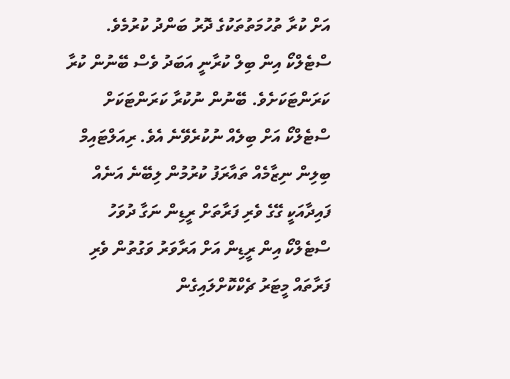އަށް ކުރާ ތުހުމަތުތަކުގެ ދޮރު ބަންދު ކުރުމެވެ. ސްޓެލްކޯ އިން ބިލް ކުރާނީ އަބަދު ވެސް ބޭނުން ކުރާ ކަރަންޓަކަށެވެ. ބޭނުން ނުކުރާ ކަރަންޓަކަށް ސްޓެލްކޯ އަށް ބިލެއް ނުކުރެވޭނެ އެވެ. ރިއަލްޓައިމް ބިލިން ނިޒާމެއް ތައާރަފު ކުރުމުން ލިބޭނެ އަނެއް ފައިދާއަކީ ގޭގެ ވެރި ފަރާތަށް ރީޑިން ނަގާ ދުވަހު ސްޓެލްކޯ އިން ރީޑިން އަށް އަރާވަރު ވަގުތުން ވެރި ފަރާތައް މީޓަރު ޗެކްކޮށްލައިގެން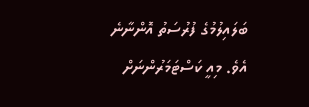ބަލައިލުމުގެ ފުރުސަތު އޮންނާނެ އެވެ. މިއީ ކަސްޓަމަރުންނަށް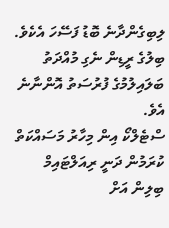ލިބިގެންދާނެ ބޮޑު ފަސޭހަ އެކެވެ. ބިލުގެ ރީޑިން ނެގި މުއްދަތު ބަލައިލުމުގެ ފުރުސަތު އޮންނާނެ އެވެ.
ސްޓެލްކޯ އިން މިހާރު މަސައްކަތް ކުރަމުން ދަނީ ރިއަލްޓައިމް ބިލިން އަށް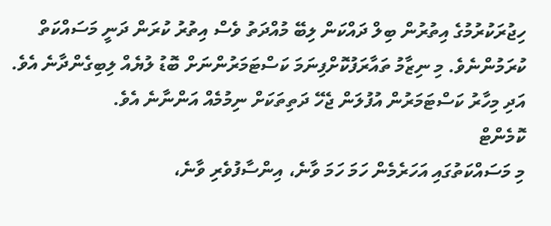ހިޖުރަކުރުމުގެ އިތުރުން ބިލް ދައްކަން ލިބޭ މުއްދަތު ވެސް އިތުރު ކުރަން ދަނީ މަސައްކަތް ކުރަމުންނެވެ. މި ނިޒާމު ތައާރަފުކޮށްފިނަމަ ކަސްޓަމަރުންނަށް ބޮޑު ލުޔެއް ލިބިގެންދާނެ އެވެ. އަދި މިހާރު ކަސްޓަމަރުން އުފުލަން ޖެހޭ ދަތިތަކަށް ނިމުމެއް އަންނާނެ އެވެ.
ކޮމެންޓް
މި މަސައްކަތުގައި އަހަރެމެން ހަމަ ހަމަ ވާނެ، އިންސާފުވެރި ވާނެ،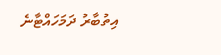އިތުބާރު ދަމަހައްޓާނެ